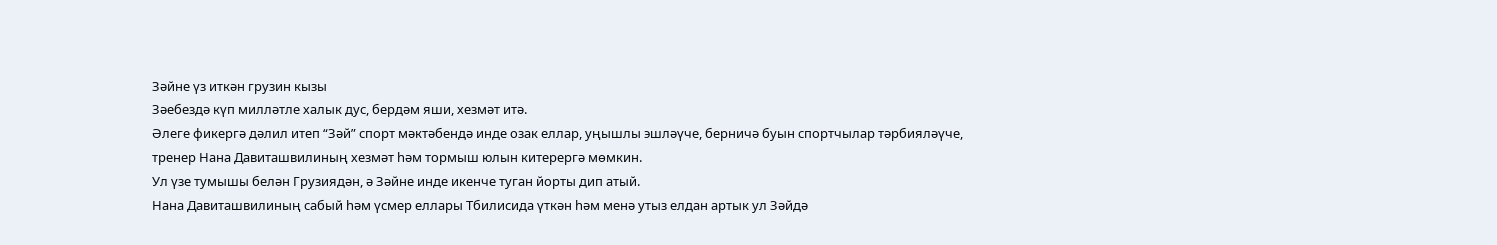Зәйне үз иткән грузин кызы
Зәебездә күп милләтле халык дус, бердәм яши, хезмәт итә.
Әлеге фикергә дәлил итеп “Зәй” спорт мәктәбендә инде озак еллар, уңышлы эшләүче, берничә буын спортчылар тәрбияләүче, тренер Нана Давиташвилиның хезмәт һәм тормыш юлын китерергә мөмкин.
Ул үзе тумышы белән Грузиядән, ә Зәйне инде икенче туган йорты дип атый.
Нана Давиташвилиның сабый һәм үсмер еллары Тбилисида үткән һәм менә утыз елдан артык ул Зәйдә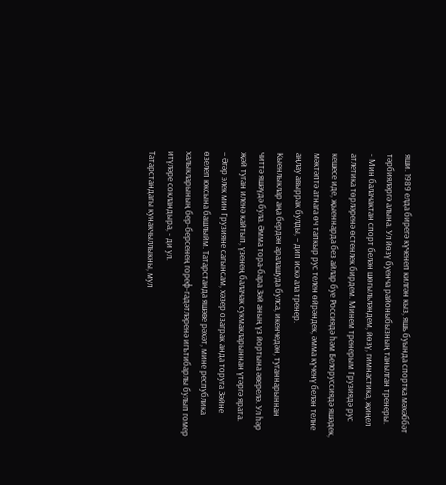яши. 1989 елда бирегә күченеп килгән кыз, яшь буында спортка мәхәббәт тәрбияләргә алына. Ул йөзү буенча районыбызның танылган тренеры.
- Мин балачактан спорт белән шөгыльләндем, йөзү, гимнастика, җиңел атлетика төрләренә өстенлек бирдем. Минем тренерым Грузиядә рус кешесе иде, җыеннарда без айлар буе Россиядә һәм Белоруссиядә яшәдек, мәктәптә атнага өч тапкыр рус телен өйрәндек, әмма күченү белән телне аңлау авыррак булды, – дип искә ала тренер.
Кыенлыклар аңа бердән аралашуда булса, икенчедән, туганнарыннан читтә яшәүдә була. Әмма тора-бара Зәй аның үз йортына әверелә. Ул һәр җәй туган иленә кайтып, үзенең балачак сукмакларыннан үтәргә ярата.
– Әгәр элек мин Грузияне сагынсам, хәзер озаграк анда торуга Зәйне өзелеп юксына башлыйм. Татарстанда яшәве рәхәт, мине республика халыкларының бер-берсенең гореф-гадәтләренә игътибарлы булып гомер итүләре сокландыра, - ди ул.
Татарстандагы кунакчыллыкны, мул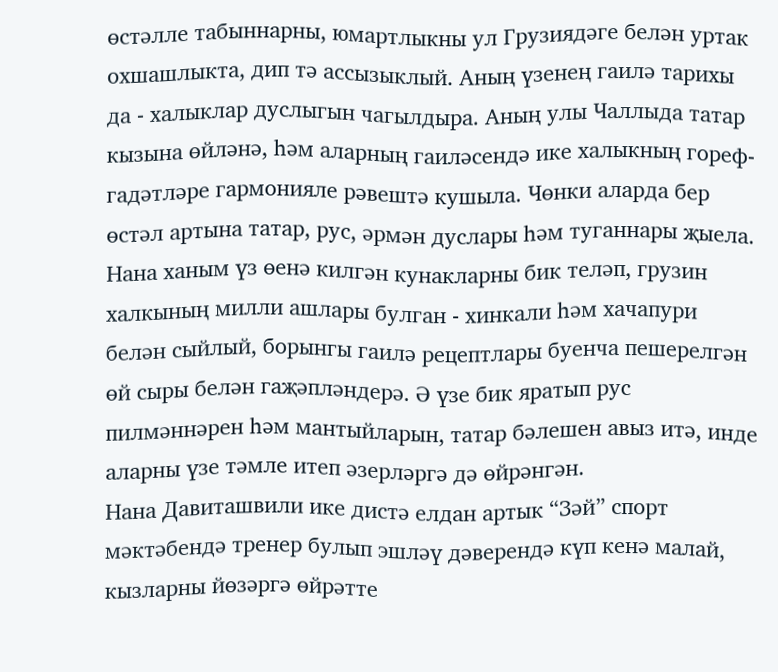өстәлле табыннарны, юмартлыкны ул Грузиядәге белән уртак охшашлыкта, дип тә ассызыклый. Аның үзенең гаилә тарихы да - халыклар дуслыгын чагылдыра. Аның улы Чаллыда татар кызына өйләнә, һәм аларның гаиләсендә ике халыкның гореф-гадәтләре гармонияле рәвештә кушыла. Чөнки аларда бер өстәл артына татар, рус, әрмән дуслары һәм туганнары җыела. Нана ханым үз өенә килгән кунакларны бик теләп, грузин халкының милли ашлары булган - хинкали һәм хачапури белән сыйлый, борынгы гаилә рецептлары буенча пешерелгән өй сыры белән гаҗәпләндерә. Ә үзе бик яратып рус пилмәннәрен һәм мантыйларын, татар бәлешен авыз итә, инде аларны үзе тәмле итеп әзерләргә дә өйрәнгән.
Нана Давиташвили ике дистә елдан артык “Зәй” спорт мәктәбендә тренер булып эшләү дәверендә күп кенә малай, кызларны йөзәргә өйрәтте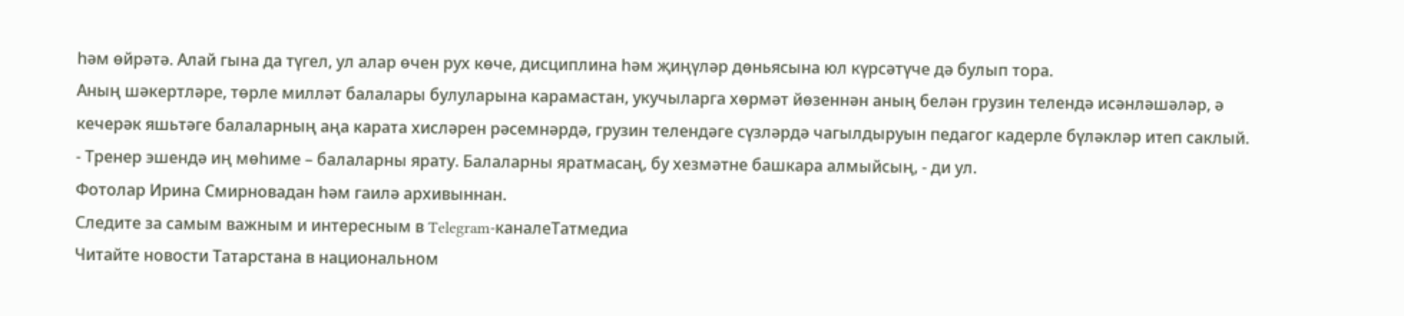һәм өйрәтә. Алай гына да түгел, ул алар өчен рух көче, дисциплина һәм җиңүләр дөньясына юл күрсәтүче дә булып тора.
Аның шәкертләре, төрле милләт балалары булуларына карамастан, укучыларга хөрмәт йөзеннән аның белән грузин телендә исәнләшәләр, ә кечерәк яшьтәге балаларның аңа карата хисләрен рәсемнәрдә, грузин телендәге сүзләрдә чагылдыруын педагог кадерле бүләкләр итеп саклый.
- Тренер эшендә иң мөһиме – балаларны ярату. Балаларны яратмасаң, бу хезмәтне башкара алмыйсың, - ди ул.
Фотолар Ирина Смирновадан һәм гаилә архивыннан.
Следите за самым важным и интересным в Telegram-каналеТатмедиа
Читайте новости Татарстана в национальном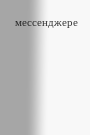мессенджере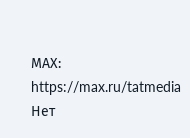MАХ: https://max.ru/tatmedia
Нет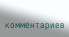комментариев